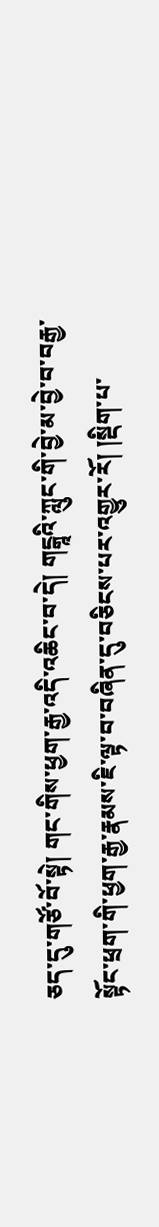ཅད་དུ་གཙོ་བོ་སྟེ། གང་གིས་ཕྱག་རྒྱ་འདི་འཆིང་བ་དེ། གངྒཱའི་ཀླུང་གི་བྱེ་མ་བྱེ་བ་བརྒྱ་སྟོང་ཕྲག་གི་ཕྱག་རྒྱ་རྣམས་ཇི་ལྟ་བ་བཞིན་དུ་བཅིངས་པར་འགྱུར་རོ། །སྡིག་པ་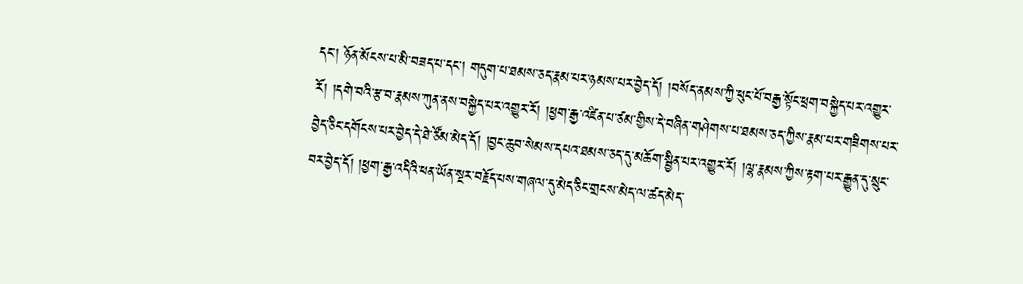དང་། ཉོན་མོངས་པ་མི་བཟད་པ་དང་། གདུག་པ་ཐམས་ཅད་རྣམ་པར་ཉམས་པར་བྱེད་དོ། །བསོད་ནམས་ཀྱི་ཕུང་པོ་བརྒྱ་སྟོང་ཕྲག་བསྐྱེད་པར་འགྱུར་རོ། །དགེ་བའི་རྩ་བ་རྣམས་ཀུན་ནས་བསྐྱེད་པར་འགྱུར་རོ། །ཕྱག་རྒྱ་འཛིན་པ་ཙམ་གྱིས་དེ་བཞིན་གཤེགས་པ་ཐམས་ཅད་ཀྱིས་རྣམ་པར་གཟིགས་པར་བྱེད་ཅིང་དགོངས་པར་བྱེད་དེ་ཐེ་ཙོམ་མེད་དོ། །བྱང་ཆུབ་སེམས་དཔའ་ཐམས་ཅད་དུ་མཆོག་སྦྱིན་པར་འགྱུར་རོ། །ལྷ་རྣམས་ཀྱིས་རྟག་པར་རྒྱུན་དུ་སྲུང་བར་བྱེད་དོ། །ཕྱག་རྒྱ་འདིའི་ཕན་ཡོན་སྔར་བརྗོད་པས་གཞལ་དུ་མེད་ཅིང་གྲངས་མེད་ལ་ཚད་མེད་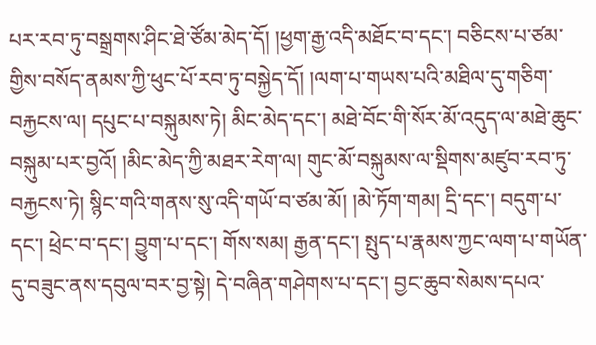པར་རབ་ཏུ་བསྒྲགས་ཤིང་ཐེ་ཙོམ་མེད་དོ། །ཕྱག་རྒྱ་འདི་མཐོང་བ་དང་། བཅིངས་པ་ཙམ་གྱིས་བསོད་ནམས་ཀྱི་ཕུང་པོ་རབ་ཏུ་བསྐྱེད་དོ། །ལག་པ་གཡས་པའི་མཐིལ་དུ་གཅིག་བརྐྱངས་ལ། དཔུང་པ་བསྐུམས་ཏེ། མིང་མེད་དང་། མཐེ་བོང་གི་སོར་མོ་འདུད་ལ་མཐེ་ཆུང་བསྐུམ་པར་བྱའོ། །མིང་མེད་ཀྱི་མཐར་རེག་ལ། གུང་མོ་བསྐུམས་ལ་སྡིགས་མཛུབ་རབ་ཏུ་བརྐྱངས་ཏེ། སྙིང་གའི་གནས་སུ་འདི་གཡོ་བ་ཙམ་མོ། །མེ་ཏོག་གམ། དྲི་དང་། བདུག་པ་དང་། ཕྲེང་བ་དང་། བྱུག་པ་དང་། གོས་སམ། རྒྱན་དང་། སྤུད་པ་རྣམས་ཀྱང་ལག་པ་གཡོན་དུ་བཟུང་ནས་དབུལ་བར་བྱ་སྟེ། དེ་བཞིན་གཤེགས་པ་དང་། བྱང་ཆུབ་སེམས་དཔའ་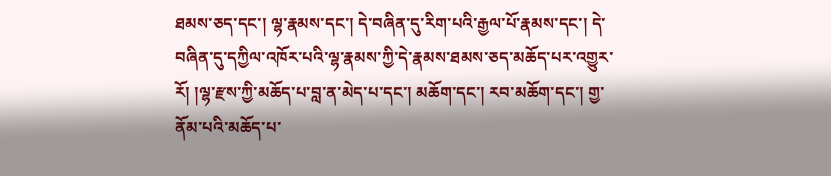ཐམས་ཅད་དང་། ལྷ་རྣམས་དང་། དེ་བཞིན་དུ་རིག་པའི་རྒྱལ་པོ་རྣམས་དང་། དེ་བཞིན་དུ་དཀྱིལ་འཁོར་པའི་ལྷ་རྣམས་ཀྱི་དེ་རྣམས་ཐམས་ཅད་མཆོད་པར་འགྱུར་རོ། །ལྷ་རྫས་ཀྱི་མཆོད་པ་བླ་ན་མེད་པ་དང་། མཆོག་དང་། རབ་མཆོག་དང་། གྱ་ནོམ་པའི་མཆོད་པ་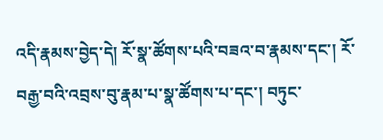འདི་རྣམས་བྱེད་དེ། རོ་སྣ་ཚོགས་པའི་བཟའ་བ་རྣམས་དང་། རོ་བརྒྱ་བའི་འབྲས་བུ་རྣམ་པ་སྣ་ཚོགས་པ་དང་། བཏུང་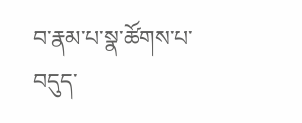བ་རྣམ་པ་སྣ་ཚོགས་པ་བདུད་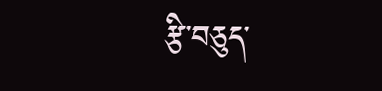རྩི་བཅུད་